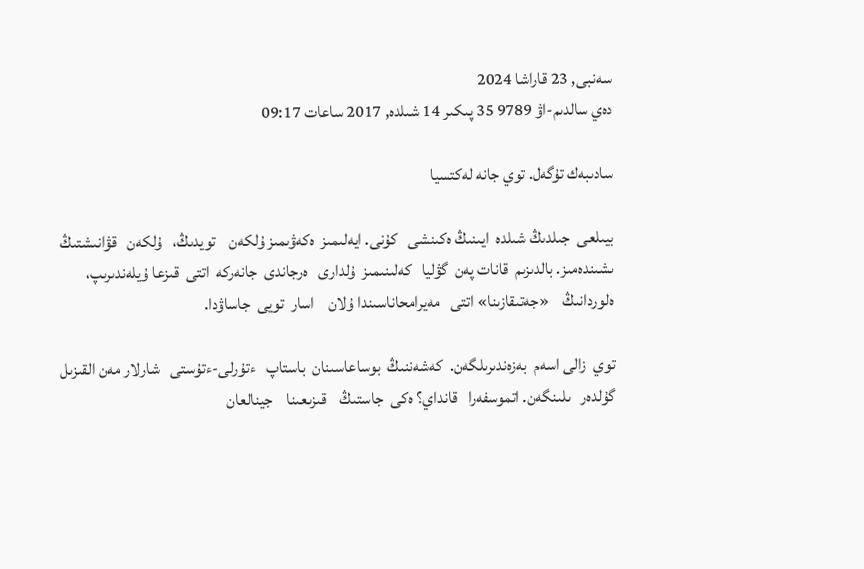سەنبى, 23 قاراشا 2024
دەي سالدىم-اۋ 9789 35 پىكىر 14 شىلدە, 2017 ساعات 09:17

سادىبەك تۇگەل. توي جانە لەكتسيا

بيىلعى  جىلدىڭ شىلدە  ايىنىڭ ەكىنشى   كۇنى. ايەلىمىز  ەكەۋىمىز ۇلكەن    تويدىڭ،   ۇلكەن   قۋانىشتىڭ   ىشىندەمىز. بالدىزىم  قانات پەن  گۋليا   كەلىنىمىز  ۇلدارى   ەرجاندى  جانەركە  اتتى  قىزعا ۇيلەندىرىپ، ەلوردانىڭ    «جەتىقازىنا» اتتى   مەيرامحاناسىندا ۇلان    اسار  تويى  جاساۋدا.

توي  زالى اسەم  بەزەندىرىلگەن.  كەشەننىڭ  بوساعاسىنان  باستاپ   ءتۇرلى-ءتۇستى   شارلار مەن القىزىل   گۇلدەر   ىلىنگەن. اتموسفەرا   قانداي؟ ەكى  جاستىڭ    قىزىعىنا    جينالعان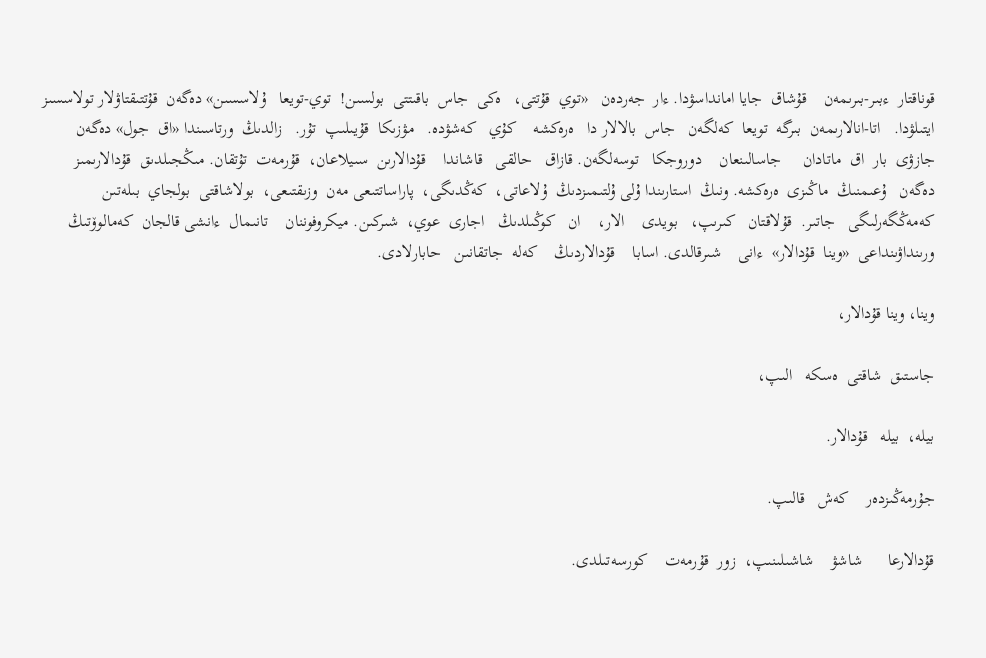قوناقتار  ءبىر-بىرىمەن    قۇشاق  جايا امانداسۋدا. ءار  جەردەن   «توي  قۇتتى،   ەكى  جاس  باقىتتى  بولسىن!  توي-تويعا   ۇلاسسىن» دەگەن  قۇتتىقتاۋلار تولاسسىز   ايتىلۋدا.   اتا-انالارىمەن  بىرگە  تويعا  كەلگەن   جاس  بالالار دا   ەرەكشە    كۇي   كەشۋدە.   مۋزىكا  قۇيىلىپ  تۇر.   زالدىڭ  ورتاسىندا «اق  جول» دەگەن  جازۋى  بار  اق  ماتادان     جاسالىنعان    دوروجكا   توسەلگەن. قازاق   حالقى   قاشاندا    قۇدالارىن  سىيلاعان،  قۇرمەت  تۇتقان. مىڭجىلدىق  قۇدالارىمىز  دەگەن   ۇعىمنىڭ  ماڭىزى  ەرەكشە. ونىڭ  استارىندا ۇلى ۇلتىمىزدىڭ  ۇلاعاتى،  كەڭدىگى،  پاراساتتىعى مەن  وزىقتىعى،  بولاشاقتى  بولجاي  بىلەتىن    كەمەڭگەرلىگى   جاتىر.  قۇلاقتان   كىرىپ،   بويدى    الار،    ان   كوڭىلدىڭ   اجارى  عوي،  شىركىن. ميكروفوننان    تانىمال  ءانشى قالجان  كەمالوۆتىڭ ورىنداۋىنداعى  «وينا  قۇدالار»  ءانى    شىرقالدى. اسابا    قۇدالاردىڭ    كەلە  جاتقانىن   حابارلادى.

وينا، وينا قۇدالار،

جاستىق  شاقتى  ەسكە   الىپ،

بيلە،  بيلە   قۇدالار.

جۇرمەڭىزدەر    كەش   قالىپ.

قۇدالارعا      شاشۋ    شاشىلىنىپ،  زور  قۇرمەت    كورسەتىلدى.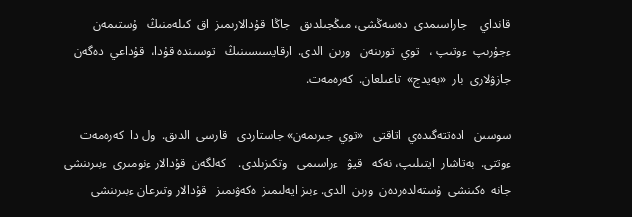قانداي    جاراسىمدى  دەسەڭشى، مىڭجىلدىق   جاڭا  قۇدالارىمىز  اق  كىلەمنىڭ   ۇستىمەن   ءجۇرىپ  ءوتىپ ،   توي  تورىنەن   ورىن  الدى.  ارقايسىسىنىڭ   توسىندە قۇدا،  قۇداعي  دەگەن  جازۋلارى  بار  «بەيدج»  تاعىلعان.  كەرەمەت.

سوسىن   ادەتتەگىدەي  اتاقتى   «توي  جىرىمەن» جاستاردى   قارسى  الدىق.  ول دا  كەرەمەت  ءوتتى.  بەتاشار  ايتىلىپ، نەكە   قيۋ   ءراسىمى   وتكىزىلدى.    كەلگەن  قۇدالار ءنومىرى  ءبىرىنشى  جانە  ەكىنشى  ۇستەلدەردەن  ورىن  الدى. ءبىز ايەلىمىز  ەكەۋىمىز   قۇدالار وتىرعان ءبىرىنشى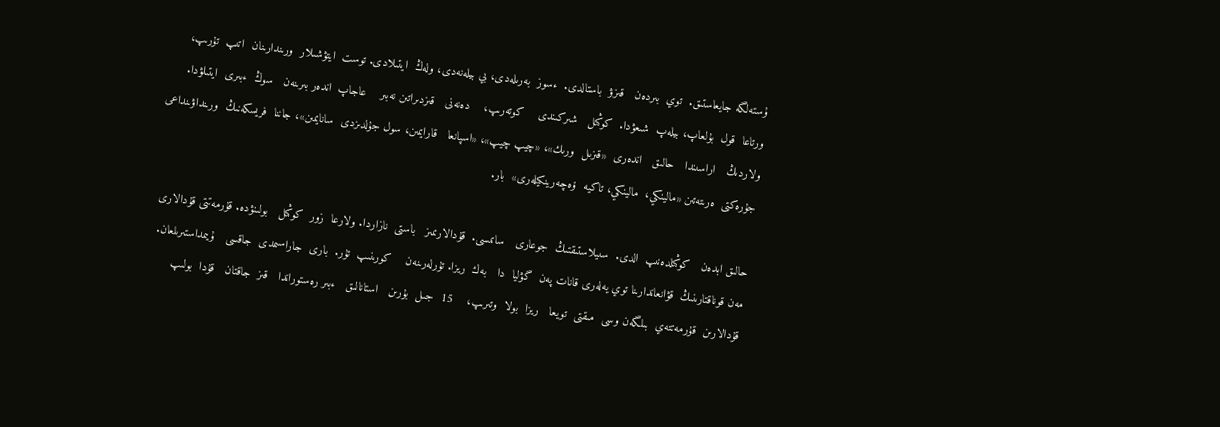ۇستەلگە جايعاستىق.  توي  بىردەن   قىزۋ  باستالدى.  ءسوز  بەرىلەدى، بي بيلەنەدى، ولەڭ  ايتىلادى. توست  ايتۋشىلار  ورىندارىنان  اتىپ  تۇرىپ، ورتاعا  قول  بۇلعاپ، بيلەپ  شىعۋدا.  كوڭىل   شىركىندى    كوتەرىپ،    دەنەنى   قىزدىراتىن نەبىر    عاجاپ  اندەر بىرىنەن   سوڭ  ءبىرى  ايتىلۋدا.   ولاردىڭ   اراسىندا   حالىق   اندەرى  «قىزىل  ورىك»، «چيپ چيپ»، «اسپانعا   قارايمىن، سول جۇلدىزدى  سانايمىن»، جاننا  فريسكەنىڭ  ورىنداۋىنداعى جۇرەكتى  ەرىتەتىن «مالينكي،  مالينكي، تاكيە  ۆەچەرينكيلەرى»  بار.

حالىق ابدەن   كوڭىلدەنىپ  الدى.  سىيلاستىقتىڭ  جوعارى   ساتىسى.  قۇدالارىمىز   باستى  نازاردا. ولارعا  زور  كوڭىل   بولىنۋدە. قۇرمەتتى قۇدالارى مەن قوناقتارىنىڭ  قۋانعاندارىنا توي يەلەرى قانات پەن  گۋليا  دا   بەك  ريزا. تۇرلەرىنەن    كورىنىپ  تۇر.  بارى  جاراسىمدى  جاقسى   ۇيىمداستىرىلعان. قۇدالارىن  قۇرمەتتەي  بىلگەن وسى  مىقتى  تويعا   ريزا  بولا  وتىرىپ،    15  جىل  بۇرىن   استانالىق   ءبىر رەستوراندا   قىز  جاقتان   قۇدا  بولىپ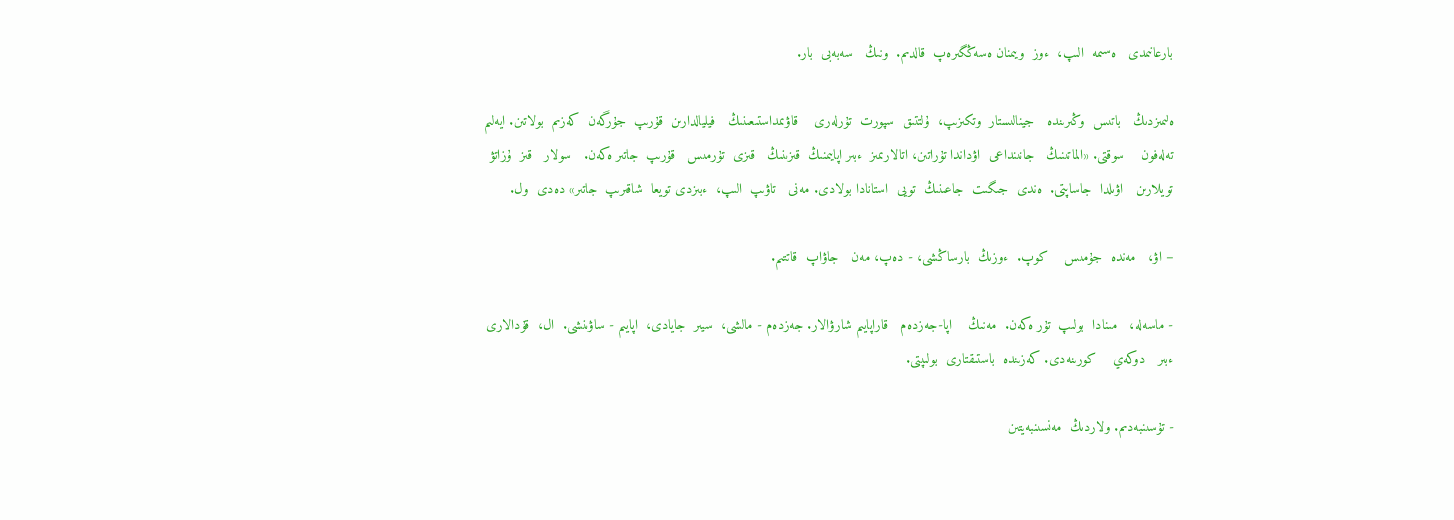بارعانىمدى   ەسىمە  الىپ،  ءوز  ويىمنان ەسەڭگىرەپ  قالدىم.  ونىڭ   سەبەبى  بار.

ەلىمىزدىڭ   باتىس  وڭىرىندە   جينالىستار  وتكىزىپ،  ۇلتتىق  سپورت  تۇرلەرى    قاۋىمداستىعىنىڭ   فيليالدارىن  قۇرىپ  جۇرگەن  كەزىم  بولاتىن. ايەلىم  تەلەفون    سوقتى. «الماتىنىڭ   جانىنداعى  اۋداندا تۇراتىن، اتالارىمىز  ءبىر اپايىمنىڭ  قىزىنىڭ   قىزى  تۇرمىس   قۇرىپ  جاتىر ەكەن.   سولار   قىز  ۇزاتۋ  تويلارىن   اۋىلدا  جاساپتى.  ەندى  جىگىت  جاعىنىڭ  تويى  استانادا بولادى. مەنى   تاۋىپ  الىپ،  ءبىزدى تويعا  شاقىرىپ  جاتىر» دەدى  ول.

– اۋ،   مەندە  جۇمىس    كوپ.  ءوزىڭ  بارساڭشى، - دەپ، مەن   جاۋاپ  قاتتىم.

- ماسەلە،   مىنادا  بولىپ  تۇر ەكەن.  مەنىڭ    اپا-جەزدەم   قاراپايىم شارۋالار. جەزدەم - مالشى،  سيىر  جايادى،  اپايىم - ساۋىنشى.  ال،  قۇدالارى  ءبىر   دوكەي    كورىنەدى. كەزىندە  باستىقتارى  بولىپتى.

- تۇسىنبەدىم. ولاردىڭ  مەنسىنبەيتىن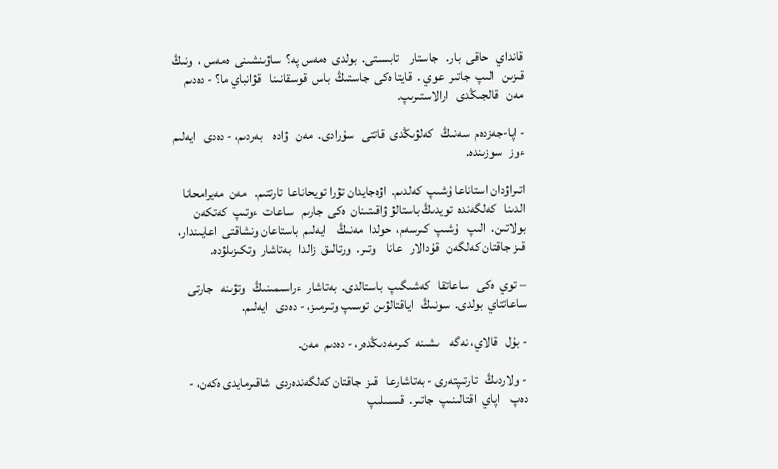قانداي   حاقى  بار.   جاستار    تابىستى.  بولدى  ەمەس پە؟  ساۋىنشىنى  ەمەس ،  ونىڭ   قىزىن   الىپ  جاتىر  عوي .  قايتا ەكى  جاستىڭ  باس  قوسقانىنا   قۋانباي ما؟ - دەدىم مەن   قالجىڭدى   ارالاستىرىپ.

- اپا-جەزدەم  سەنىڭ   كەلۋىڭدى  قاتتى   سۇرادى.  مەن   ۋادە    بەردىم، - دەدى   ايەلىم  ءوز   سوزىندە.

اتىراۋدان استاناعا ۇشىپ  كەلدىم.  اۋەجايدان تۋرا تويحاناعا  تارتتىم.   مەن  مەيرامحانا    الدىنا   كەلگەندە  تويدىڭ باستالۋ ۋاقىتىنان  ەكى  جارىم   ساعات  ءوتىپ  كەتكەن   بولاتىن.  الىپ   ۇشىپ  كىرسەم،  حولدا  مەنىڭ    ايەلىم  باستاعان ونشاقتى  اعايىندار،   قىز جاقتان كەلگەن   قۇدالار   عانا    وتىر.  ورتالىق  زالدا   بەتاشار  وتكىزىلۋدە.

– توي  ەكى   ساعاتقا   كەشىگىپ  باستالدى.  بەتاشار  ءراسىمىنىڭ   وتۋىنە   جارتى   ساعاتتاي  بولدى.  سونىڭ   اياقتالۋىن  توسىپ وتىرمىز، - دەدى   ايەلىم.

- بۇل   قالاي، نەگە    ىشىنە  كىرمەدىڭدەر، - دەدىم  مەن.

- ولاردىڭ   تارتىپتەرى - بەتاشارعا   قىز  جاقتان كەلگەندەردى  شاقىرمايدى ەكەن، - دەپ    اپاي  اقتالىنىپ  جاتىر.  قىسىلىپ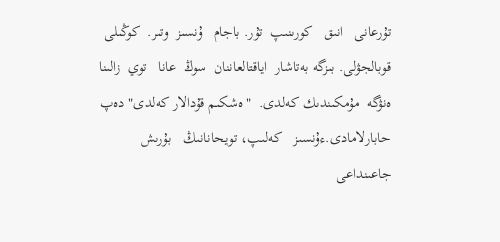تۇرعانى   انىق   كورىنىپ  تۇر. باجام   ۇنسىز  وتىر.  كوڭىلى   قوبالجۋلى. بىزگە بەتاشار  اياقتالعاننان  سوڭ  عانا   توي  زالىنا   ەنۋگە  مۇمكىندىك كەلدى.  "ەشكىم قۇدالار كەلدى" دەپ  حابارلامادى.ءۇنسىز   كەلىپ، تويحانانىڭ   بۇرىش  جاعىنداعى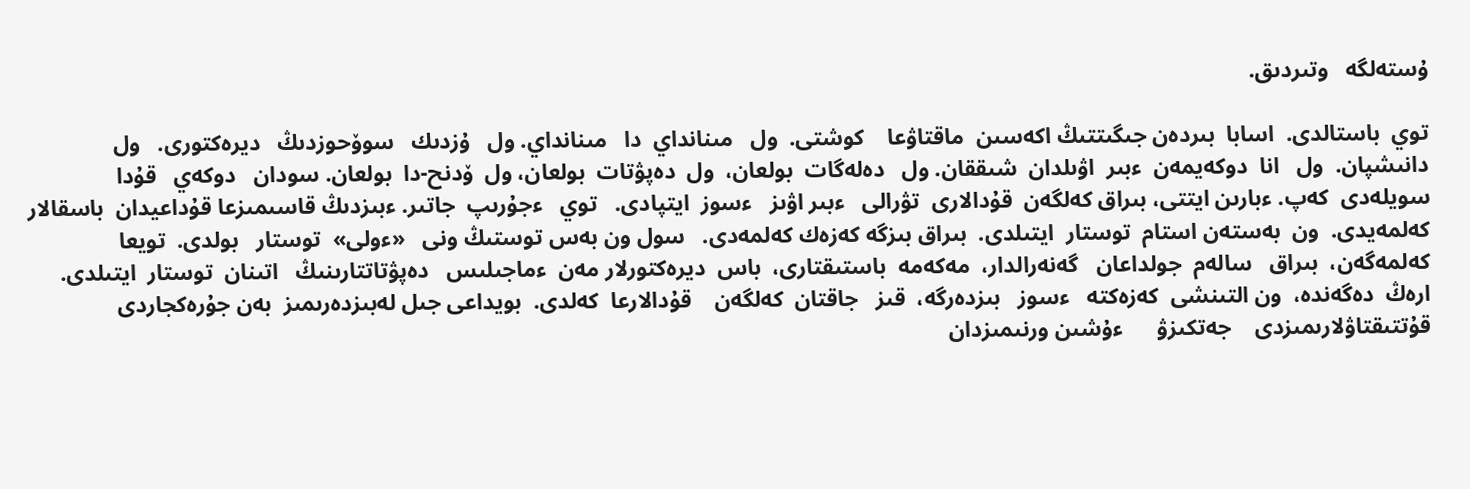ۇستەلگە   وتىردىق.

توي  باستالدى.  اسابا  بىردەن جىگىتتىڭ اكەسىن  ماقتاۋعا    كوشتى.  ول   مىنانداي  دا   مىنانداي. ول   ۇزدىك   سوۆحوزدىڭ   ديرەكتورى.   ول  دانىشپان.  ول   انا  دوكەيمەن  ءبىر  اۋىلدان  شىققان. ول   دەلەگات  بولعان،  ول  دەپۋتات  بولعان، ول  ۆدنح-دا  بولعان. سودان   دوكەي   قۇدا   سويلەدى  كەپ. ءبارىن ايتتى، بىراق كەلگەن  قۇدالارى  تۋرالى   ءبىر اۋىز   ءسوز  ايتپادى.   توي   ءجۇرىپ  جاتىر. ءبىزدىڭ قاسىمىزعا قۇداعيدان  باسقالار كەلمەيدى.  ون  بەستەن استام  توستار  ايتىلدى.  بىراق بىزگە كەزەك كەلمەدى.   سول ون بەس توستىڭ ونى   «ءولى»  توستار   بولدى.  تويعا   كەلمەگەن،  بىراق   سالەم  جولداعان   گەنەرالدار،  مەكەمە  باستىقتارى،  باس  ديرەكتورلار مەن  ءماجىلىس   دەپۋتاتتارىنىڭ   اتىنان  توستار  ايتىلدى.  ارەڭ  دەگەندە،  ون التىنشى  كەزەكتە   ءسوز   بىزدەرگە،  قىز   جاقتان  كەلگەن    قۇدالارعا  كەلدى.  بويداعى جىل لەبىزدەرىمىز  بەن جۇرەكجاردى   قۇتتىقتاۋلارىمىزدى    جەتكىزۋ      ءۇشىن ورنىمىزدان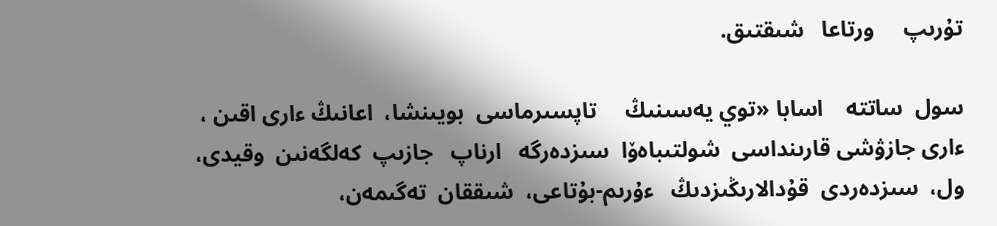تۇرىپ     ورتاعا   شىقتىق.

سول  ساتتە    اسابا «توي يەسىنىڭ     تاپسىرماسى  بويىنشا،  اعانىڭ ءارى اقىن ،  ءارى جازۋشى قارىنداسى  شولتىباەۆا  سىزدەرگە   ارناپ   جازىپ  كەلگەنىن  وقيدى، ول،  سىزدەردى  قۇدالارىڭىزدىڭ   ءۇرىم-بۇتاعى،  شىققان  تەگىمەن،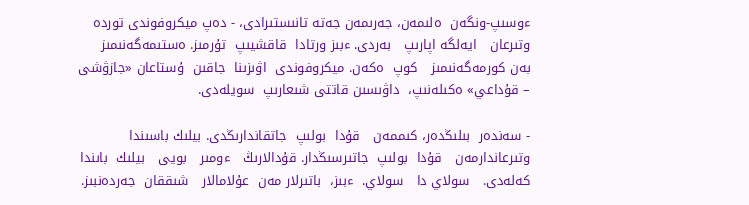ءوسىپ-ونگەن  ەلىمەن، جەرىمەن جەتە تانىستىرادى، - دەپ ميكروفوندى توردە وتىرعان   ايەلگە اپارىپ   بەردى. ءبىز ورتادا  قاقشيىپ  تۇرمىز. ەستىمەگەنىمىز  بەن كورمەگەنىمىز   كوپ  ەكەن. ميكروفوندى  اۋىزىنا  جاقىن  ۇستاعان «جازۋشى – قۇداعي» ەكىلەنىپ،  داۋىسىن قاتتى شىعارىپ  سويلەدى.

- سەندەر  بىلىڭدەر، كىممەن   قۇدا  بولىپ  جاتقاندارىڭدى. بيلىك باسىندا  وتىرعاندارمەن   قۇدا  بولىپ  جاتىرسىڭدار. قۇدالارىڭ   ءومىر   بويى   بيلىك  باىندا  كەلەدى.   سولاي دا   سولاي.  ءبىز،  باتىرلار مەن  عۇلامالار   شىققان  جەردەنبىز.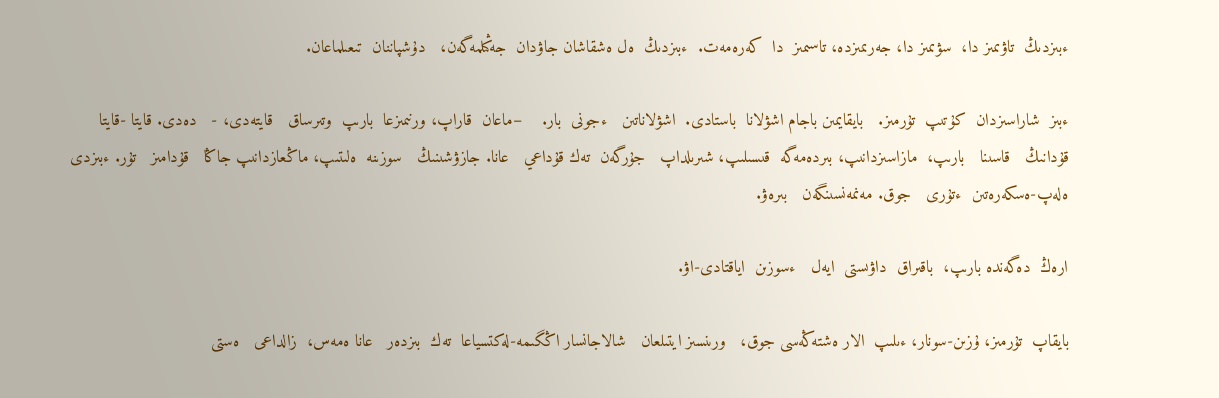ءبىزدىڭ  تاۋىمىز دا،  سۋىمىز دا، جەرىمىزدە، تاسىمىز  دا  كەرەمەت.  ءبىزدىڭ  ەل ەشقاشان جاۋدان  جەڭىلمەگەن،   دۇشپاننان  تىعىلماعان.

ءبىز  شاراسىزدان  كۇتىپ  تۇرمىز.   بايقايمىن باجام اشۋلانا  باستادى.  اشۋلاناتىن   ءجونى  بار.    –ماعان  قاراپ، ورنىمىزعا  بارىپ  وتىرساق   قايتەدى، -   دەدى. قايتا -قايتا   قۇدانىڭ   قاسىنا   بارىپ،  مازاسىزدانىپ، بىردەمەگە  قىسىلىپ، شىرىلداپ   جۇرگەن  تەك قۇداعي   عانا. جازۋشىنىڭ   سوزىنە  ەلىتىپ، ماڭعازدانىپ جاڭا   قۇدامىز   تۇر. ءبىزدى  ەلەپ-ەسكەرەتىن  ءتۇرى   جوق. مەنمەنسىنگەن   بىرەۋ.

ارەڭ  دەگەندە بارىپ،  باقىراق  داۋىستى  ايەل   ءسوزىن  اياقتادى-اۋ.

بايقاپ  تۇرمىز، ۇزىن-سونار، ءىلىپ  الار ەشتەڭەسى جوق،   ورىنسىز ايتىلعان   شالاجانسار اڭگىمە-لەكتسياعا  تەك  بىزدەر   عانا ەمەس،  زالداعى   ەستى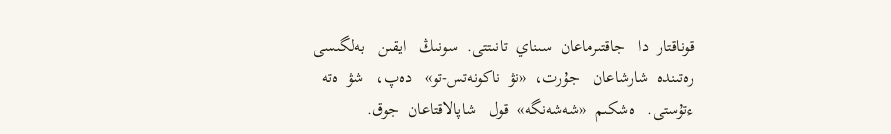قوناقتار  دا   جاقتىرماعان  سىناي  تانىتتى.  سونىڭ   ايقىن   بەلگىسى  رەتىندە  شارشاعان   جۇرت،  «نۋ  ناكونەتس-تو»   دەپ،   شۋ  ەتە  ءتۇستى.   ەشكىم  «شەشەنگە»  قول   شاپالاقتاعان  جوق.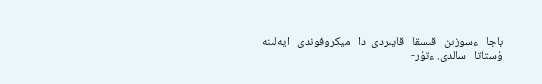باجا   ءسوزىن   قىسقا   قايىردى  دا   ميكروفوندى   ايەلىنە   ۇستاتا   سالدى. ءتۇر-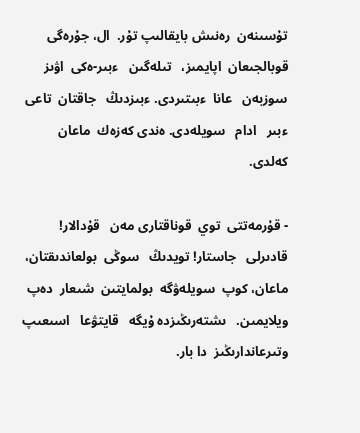تۇسىنەن  رەنىش بايقالىپ تۇر.  ال، جۇرەگى   قوبالجىعان  اپايمىز،   تىلەگىن   ءبىر-ەكى  اۋىز   سوزبەن   عانا  ءبىتىردى. ءبىزدىڭ   جاقتان  تاعى   ءبىر   ادام   سويلەدى. ەندى كەزەك  ماعان   كەلدى.

- قۇرمەتتى  توي  قوناقتارى مەن   قۇدالار!  قادىرلى   جاستار! تويدىڭ   سوڭى  بولعاندىقتان،  ماعان، كوپ  سويلەۋگە  بولمايتىن  شىعار  دەپ  ويلايمىن.   ىشتەرىڭىزدە ۇيگە   قايتۋعا   اسىعىپ  وتىرعاندارىڭىز  دا بار.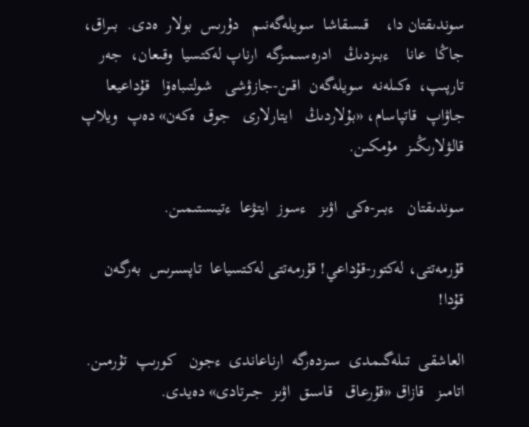سوندىقتان دا،    قىسقاشا  سويلەگەنىم   دۇرىس  بولار  ەدى.  بىراق،    جاڭا  عانا    ءبىزدىڭ   ادرەسىمىزگە  ارناپ لەكتسيا  وقىعان،  جەر تارپىپ،  ەكىلەنە  سويلەگەن  اقىن-جازۋشى   شولتىباەۆا   قۇداعيعا جاۋاپ  قاتپاسام، «بۇلاردىڭ   ايتارلارى   جوق  ەكەن» دەپ  ويلاپ قالۋلارىڭىز  مۇمكىن.

سوندىقتان   ءبىر-ەكى  اۋىز   ءسوز  ايتۋعا  ءتيىستىمىن.

قۇرمەتتى، لەكتور-قۇداعي! قۇرمەتتى لەكتسياعا  تاپسىرىس  بەرگەن  قۇدا!

العاشقى  تىلەگىمدى  سىزدەرگە  ارناعاندى  ءجون   كورىپ  تۇرمىن. اتامىز   قازاق «قۇرعاق   قاسىق  اۋىز  جىرتادى» دەيدى.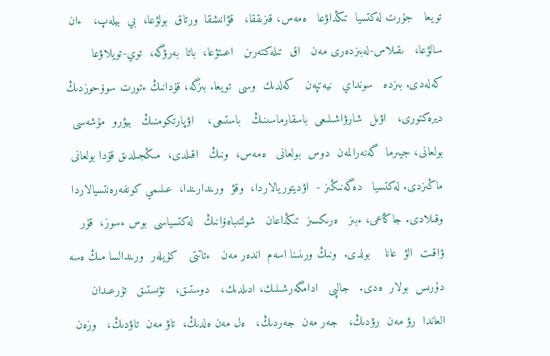تويعا   جۇرت لەكتسيا  تىڭداۋعا   ەمەس، قىزىققا،   قۋانىشقا  ورتاق  بولۋعا،  بي  بيلەپ،   ءان   سالۋعا،   ىقىلاس-لەبىزدەرى مەن   اق  تىلەكتەرىن   اعىتۋعا،  باتا  بەرۋگە،  توي-تويلاۋعا كەلەدى. بىزدە   سونداي   نيەتپەن   كەلدىك  وسى  تويعا. بىزگە، قۇدانىڭ ءتورت سوۆحوزدىڭ   ديرەكتورى،   اۋىل  شارۋاشىلىعى  باسقارماسىنىڭ   باستىعى،    اۋپارتكومنىڭ   بيۋرو  مۇشەسى  بولعانى، جيىرما  گەنەرالمەن  دوس  بولعانى   ەمەس،  ونىڭ   اقىلدى،  مىڭجىلدىق قۇدا بولعانى ماڭىزدى. لەكتسيا   دەگەنىڭىز -  اۋديتوريالاردا،  وقۋ  ورىندارىندا،  عىلىمي كونفەرەنتسيالاردا  وقىلادى. جاڭاعى، ءبىز   ەرىكسىز  تىڭداعان   شولتىباەۆانىڭ   لەكتسياسى  بوس ءسوز،  قۇر   ۋاقىت  الۋ  عانا    بولدى.  ونىڭ ورىنىنا اسەم  اندەر مەن   ءتاتتى   كۇيلەر  ورىندالسا مىڭ ەسە دۇرىس  بولار  ەدى.   جالپى   ادامگەرشىلىك، ادىلدىك،   دوستىق،   تۋىستىق   تۇرعىدان   العاندا  رۋ مەن  رۋدىڭ،   جەر مەن  جەردىڭ،   ەل مەن ەلدىڭ،  تاۋ مەن  تاۋدىڭ،   وزەن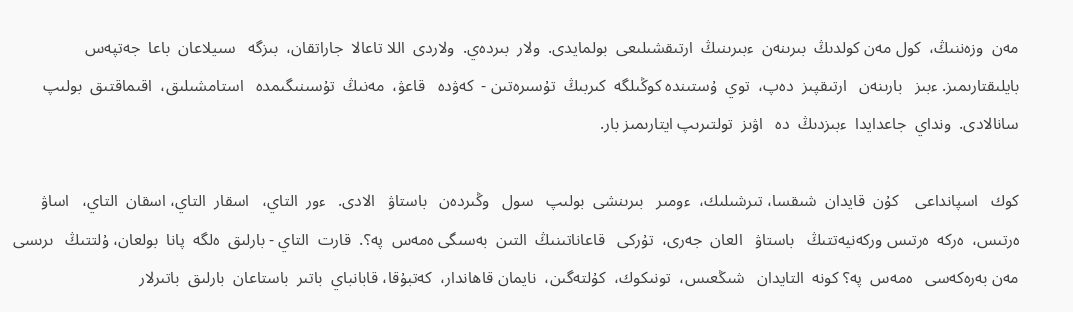مەن  وزەننىڭ،  كول مەن كولدىڭ  بىرىنەن  ءبىرىنىڭ  ارتىقشىلىعى  بولمايدى.  ولار  بىردەي.  ولاردى  اللا تاعالا  جاراتقان،  بىزگە   سىيلاعان  باعا  جەتپەس  بايلىقتارىمىز. ءبىز   بارىنەن   ارتىقپىز  دەپ،  توي  ۇستىندە كوڭىلگە  كىربىڭ  تۇسىرەتىن -  كەۋدە   قاعۋ،  مەنىڭ  تۇسىنىگىمدە   استامشىلىق،  اقىماقتىق  بولىپ  سانالادى.  ونداي  جاعدايدا  ءبىزدىڭ  دە   اۋىز  تولتىرىپ ايتارىمىز بار.

كوك   اسپانداعى    كۇن  قايدان  شىقسا، تىرشىلىك،  ءومىر   بىرىنشى  بولىپ   سول   وڭىردەن   باستاۋ   الادى.   ءور  التاي،   اسقار  التاي، اسقان  التاي،   اساۋ  ەرتىس،  ەركە  ەرتىس وركەنيەتتىڭ   باستاۋ   العان  جەرى،  تۇركى   قاعاناتىنىڭ  التىن  بەسىگى ەمەس  پە؟.  قارت  التاي - بارلىق  ەلگە  پانا  بولعان، ۇلتتىڭ   ىرىسى مەن بەرەكەسى   ەمەس  پە؟ كونە  التايدان   شىڭعىس،  تونىكوك،  كۇلتەگىن،  نايمان قاھاندار،  كەتبۇقا، قابانباي  باتىر  باستاعان  بارلىق  باتىرلار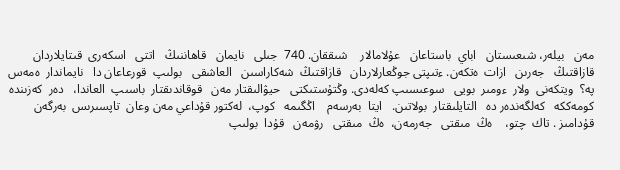مەن   بيلەر، شىعىستان   اباي  باستاعان   عۇلامالار    شىققان. 740  جىلى   نايمان   قاھاننىڭ   اتتى   اسكەرى  قىتايلاردان  قازاقتىڭ   جەرىن   ازات  ەتكەن. ءتىپتى جوڭعارلاردان   قازاقتىڭ  شەكاراسىن   العاشقى   بولىپ  قورعاعان دا   نايماندار  ەمەس پە؟  ويتكەنى  ولار  ءومىر  بويى   سوعىسىپ كەلەدى. وڭتۇستىكتى   حيۋالىقتار مەن   قوقاندىقتار  باسىپ  العاندا،   دەر  كەزىندە كومەككە   كەلگەندەر دە   التايلىقتار  بولاتىن.   ايتا  بەرسەم    اڭگىمە   كوپ،  لەكتور قۇداعي مەن وعان  تاپسىرىس  بەرگەن   قۇدامىز . تاك  چتو،    ەڭ  مىقتى   جەرمەن،  ەڭ  مىقتى   رۋمەن   قۇدا  بولىپ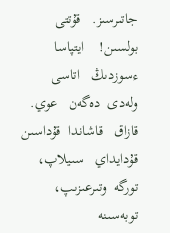جاتىرسىز.   قۇتتى  بولسىن!    ايتپاسا   ءسوزدىڭ   اتاسى   ولەدى  دەگەن   عوي.  قازاق   قاشاندا  قۇداسىن   قۇدايداي   سىيلاپ،   تورگە  وتىرعىزىپ،   توبەسىنە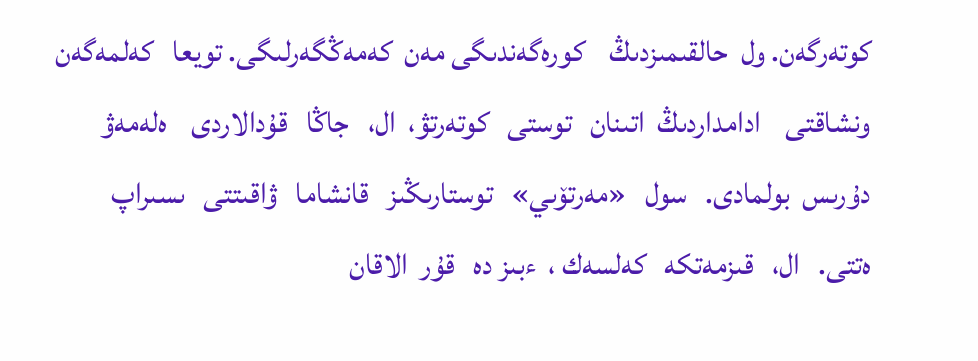كوتەرگەن. ول  حالقىمىزدىڭ    كورەگەندىگى مەن  كەمەڭگەرلىگى. تويعا   كەلمەگەن   ونشاقتى    ادامداردىڭ  اتىنان   توستى   كوتەرتۋ،  ال،   جاڭا   قۇدالاردى    ەلەمەۋ  دۇرىس  بولمادى.   سول   «مەرتۆىي»   توستارىڭىز   قانشاما   ۋاقىتتى   ىسىراپ  ەتتى.   ال،   قىزمەتكە   كەلسەك ،  ءبىز دە   قۇر  الاقان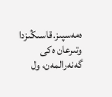ەمەسپىز.قاسىڭىزدا  وتىرعان ەكى  گەنەرالمەن، ول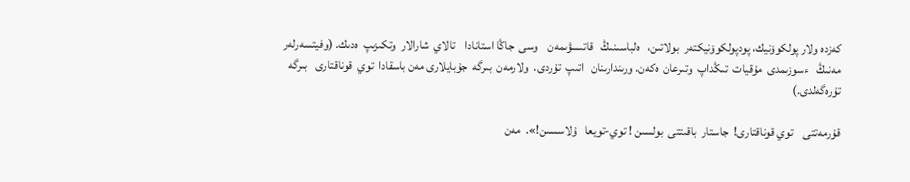كەزدە ولار پولكوۆنيك، پودپولكوۆنيكتەر  بولاتىن،   ەلباسىنىڭ   قاتىسۋىمەن    وسى  جاڭا استانادا    تالاي  شارالار  وتكىزىپ  ەدىك. (وفيتسەرلەر  مەنىڭ   ءسوزىمدى  مۇقيات  تىڭداپ  وتىرعان  ەكەن. ورىندارىنان   اتىپ  تۇردى.  ولارمەن  بىرگە  جۇبايلارى مەن باسقادا  توي  قوناقتارى   بىرگە  تۇرەگەلدى.)

قۇرمەتتى    توي قوناقتارى!  جاستار  باقىتتى  بولسىن ! توي-تويعا   ۇلاسسىن!».  مەن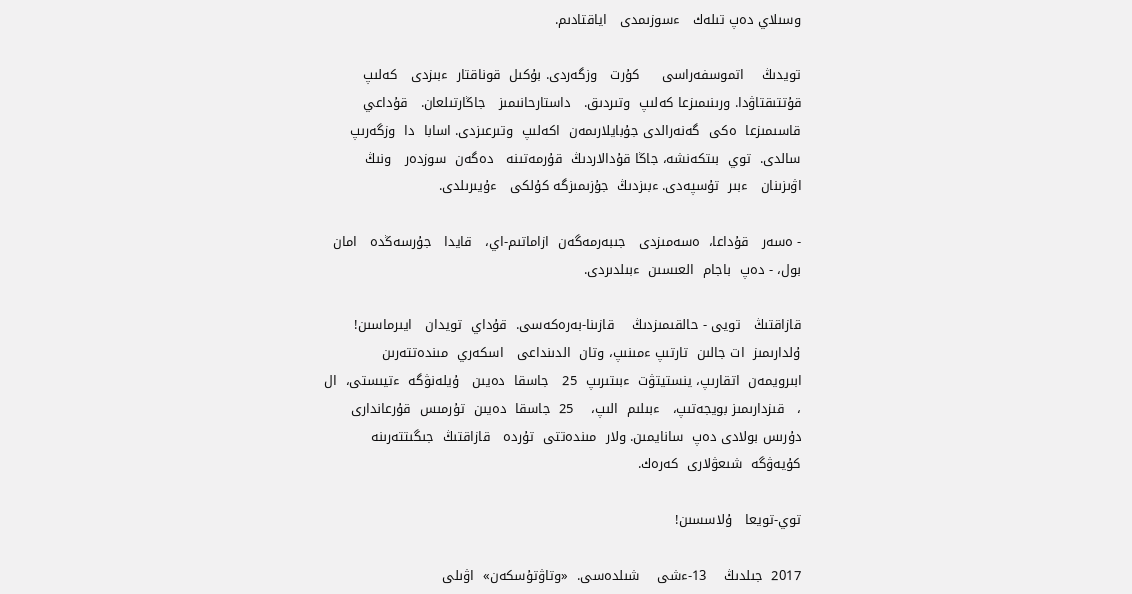وسىلاي دەپ تىلەك   ءسوزىمدى   اياقتادىم.

تويدىڭ    اتموسفەراسى     كۇرت   وزگەردى. بۇكىل  قوناقتار  ءبىزدى   كەلىپ   قۇتتىقتاۋدا. ورىنىمىزعا كەلىپ  وتىردىق.   داستارحانىمىز   جاڭارتىلعان.   قۇداعي قاسىمىزعا  ەكى  گەنەرالدى جۇبايلارىمەن  اكەلىپ  وتىرعىزدى. اسابا  دا  وزگەرىپ   سالدى.  توي  بىتكەنشە، جاڭا قۇدالاردىڭ  قۇرمەتىنە   دەگەن  سوزدەر   ونىڭ  اۋىزىنان   ءبىر  تۇسپەدى. ءبىزدىڭ  جۇزىمىزگە كۇلكى   ءۇيىرىلدى.

- ەسەر   قۇداعا،  ەسەمىزدى   جىبەرمەگەن  ازاماتىم-اي،   قايدا   جۇرسەڭدە   امان   بول، - دەپ  باجام  العىسىن  ءبىلدىردى.

قازاقتىڭ   تويى - حالقىمىزدىڭ    قازىنا-بەرەكەسى.  قۇداي  تويدان   ايىرماسىن!   ۇلدارىمىز  ات جالىن  تارتىپ ءمىنىپ، وتان  الدىنداعى   اسكەري  مىندەتتەرىن  ابىرويمەن  اتقارىپ، ينستيتۋت  ءبىتىرىپ  25   جاسقا  دەيىن   ۇيلەنۋگە  ءتيىستى،  ال ،   قىزدارىمىز بويجەتىپ،   ءبىلىم  الىپ،    25  جاسقا  دەيىن  تۇرمىس  قۇرعاندارى   دۇرىس بولادى دەپ  سانايمىن. ولار  مىندەتتى  تۇردە   قازاقتىڭ  جىگىتتەرىنە   كۇيەۋگە  شىعۋلارى  كەرەك.

توي-تويعا   ۇلاسسىن!

2017  جىلدىڭ    13-ءشى    شىلدەسى.  «وتاۋتۇسكەن»  اۋىلى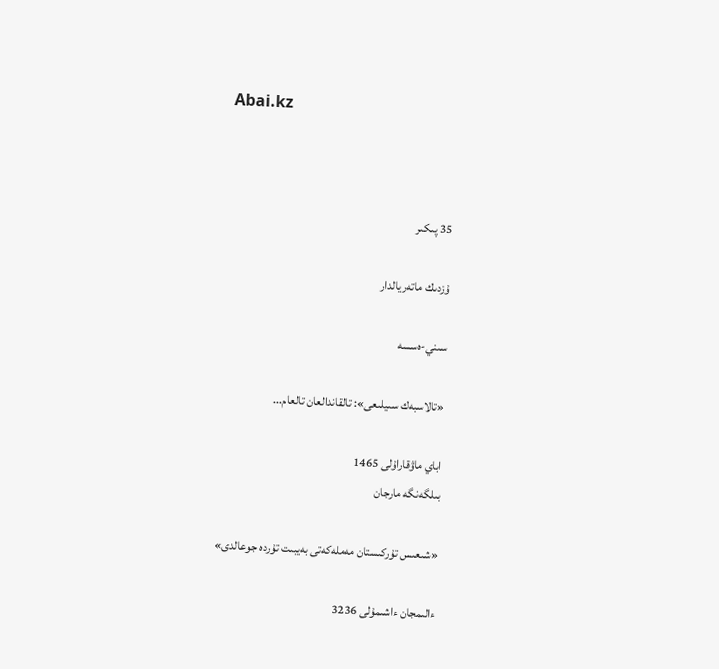Abai.kz



35 پىكىر

ۇزدىك ماتەريالدار

سىني-ەسسە

«تالاسبەك سىيلىعى»: تالقاندالعان تالعام...

اباي ماۋقاراۇلى 1465
بىلگەنگە مارجان

«شىعىس تۇركىستان مەملەكەتى بەيبىت تۇردە جوعالدى»

ءالىمجان ءاشىمۇلى 3236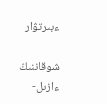ءبىرتۋار

شوقاننىڭ ءازىل-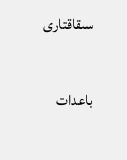سىقاقتارى

باعدات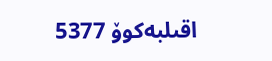اقىلبەكوۆ 5377